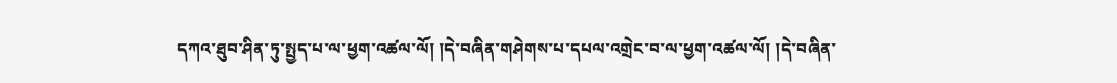དཀའ་ཐུབ་ཤིན་ཏུ་སྤྱད་པ་ལ་ཕྱག་འཚལ་ལོ། །དེ་བཞིན་གཤེགས་པ་དཔལ་འགྲེང་བ་ལ་ཕྱག་འཚལ་ལོ། །དེ་བཞིན་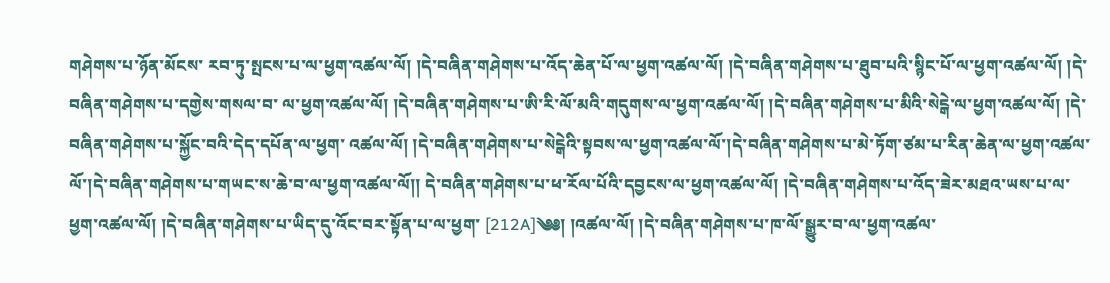གཤེགས་པ་ཉོན་མོངས་ རབ་ཏུ་སྤངས་པ་ལ་ཕྱག་འཚལ་ལོ། །དེ་བཞིན་གཤེགས་པ་འོད་ཆེན་པོ་ལ་ཕྱག་འཚལ་ལོ། །དེ་བཞིན་གཤེགས་པ་ཐུབ་པའི་སྙིང་པོ་ལ་ཕྱག་འཚལ་ལོ། །དེ་བཞིན་གཤེགས་པ་དགྱེས་གསལ་བ་ ལ་ཕྱག་འཚལ་ལོ། །དེ་བཞིན་གཤེགས་པ་ཨི་རི་ལོ་མའི་གདུགས་ལ་ཕྱག་འཚལ་ལོ། །དེ་བཞིན་གཤེགས་པ་མིའི་སེངྒེ་ལ་ཕྱག་འཚལ་ལོ། །དེ་བཞིན་གཤེགས་པ་སྐྱོང་བའི་དེད་དཔོན་ལ་ཕྱག་ འཚལ་ལོ། །དེ་བཞིན་གཤེགས་པ་སེངྒེའི་སྟབས་ལ་ཕྱག་འཚལ་ལོ་།དེ་བཞིན་གཤེགས་པ་མེ་ཏོག་ཙམ་པ་རིན་ཆེན་ལ་ཕྱག་འཚལ་ལོ་།དེ་བཞིན་གཤེགས་པ་གཡང་ས་ཆེ་བ་ལ་ཕྱག་འཚལ་ལོ།། དེ་བཞིན་གཤེགས་པ་ཕ་རོལ་པོའི་དབྱངས་ལ་ཕྱག་འཚལ་ལོ། །དེ་བཞིན་གཤེགས་པ་འོད་ཟེར་མཐའ་ཡས་པ་ལ་ཕྱག་འཚལ་ལོ། །དེ་བཞིན་གཤེགས་པ་ཡིད་དུ་འོང་བར་སྟོན་པ་ལ་ཕྱག་ [212A]༄༅། །འཚལ་ལོ། །དེ་བཞིན་གཤེགས་པ་ཁ་ལོ་སྒྱུར་བ་ལ་ཕྱག་འཚལ་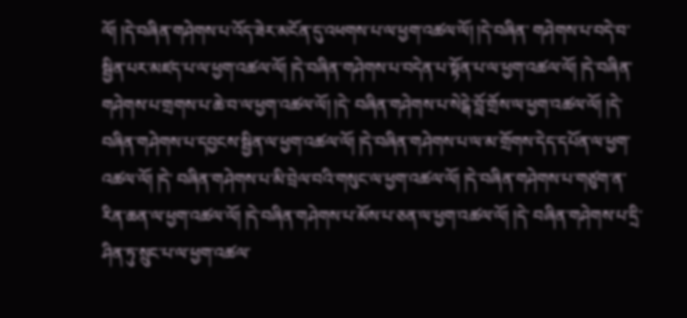ལོ། །དེ་བཞིན་གཤེགས་པ་འོད་ཟེར་མངོན་དུ་འཕགས་པ་ལ་ཕྱག་འཚལ་ལོ། །དེ་བཞིན་ གཤེགས་པ་བདེ་བ་སྦྱིན་པར་མཛད་པ་ལ་ཕྱག་འཚལ་ལོ། །དེ་བཞིན་གཤེགས་པ་བདེན་པ་སྟོན་པ་ལ་ཕྱག་འཚལ་ལོ། །དེ་བཞིན་གཤེགས་པ་གྲགས་པ་ཆེ་བ་ལ་ཕྱག་འཚལ་ལོ། །དེ་ བཞིན་གཤེགས་པ་སེངྒེ་བློ་གྲོས་ལ་ཕྱག་འཚལ་ལོ། །དེ་བཞིན་གཤེགས་པ་དབྱངས་སྦྱིན་ལ་ཕྱག་འཚལ་ལོ། །དེ་བཞིན་གཤེགས་པ་ལ་མ་གྲོགས་དེད་དཔོན་ལ་ཕྱག་འཚལ་ལོ། །དེ་ བཞིན་གཤེགས་པ་མི་བྲེལ་བའི་གསུང་ལ་ཕྱག་འཚལ་ལོ། །དེ་བཞིན་གཤེགས་པ་གཙུག་ན་རིན་ཆན་ལ་ཕྱག་འཚལ་ལོ། །དེ་བཞིན་གཤེགས་པ་མོས་པ་ཅན་ལ་ཕྱག་འཚལ་ལོ། །དེ་ བཞིན་གཤེགས་པ་དྲི་ཤིན་ཏུ་སྲུང་པ་ལ་ཕྱག་འཚལ་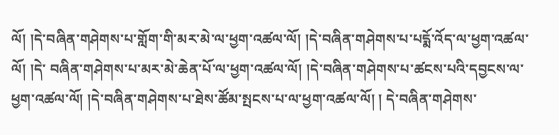ལོ། །དེ་བཞིན་གཤེགས་པ་གློག་གི་མར་མེ་ལ་ཕྱག་འཚལ་ལོ། །དེ་བཞིན་གཤེགས་པ་པདྨོ་འོད་ལ་ཕྱག་འཚལ་ལོ། །དེ་ བཞིན་གཤེགས་པ་མར་མེ་ཆེན་པོ་ལ་ཕྱག་འཚལ་ལོ། །དེ་བཞིན་གཤེགས་པ་ཚངས་པའི་དབྱངས་ལ་ཕྱག་འཚལ་ལོ། །དེ་བཞིན་གཤེགས་པ་ཐེས་ཚོམ་སྤངས་པ་ལ་ཕྱག་འཚལ་ལོ། ། དེ་བཞིན་གཤེགས་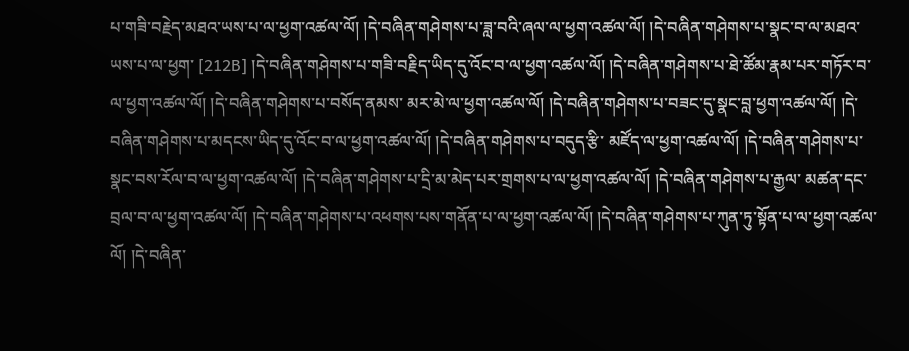པ་གཟི་བརྗེད་མཐའ་ཡས་པ་ལ་ཕྱག་འཚལ་ལོ། །དེ་བཞིན་གཤེགས་པ་ཟླ་བའི་ཞལ་ལ་ཕྱག་འཚལ་ལོ། །དེ་བཞིན་གཤེགས་པ་སྣང་བ་ལ་མཐའ་ཡས་པ་ལ་ཕྱག་ [212B] །དེ་བཞིན་གཤེགས་པ་གཟི་བརྗིད་ཡིད་དུ་འོང་བ་ལ་ཕྱག་འཚལ་ལོ། །དེ་བཞིན་གཤེགས་པ་ཐེ་ཚོམ་རྣམ་པར་གཏོར་བ་ལ་ཕྱག་འཚལ་ལོ། །དེ་བཞིན་གཤེགས་པ་བསོད་ནམས་ མར་མེ་ལ་ཕྱག་འཚལ་ལོ། །དེ་བཞིན་གཤེགས་པ་བཟང་དུ་སྣང་བླ་ཕྱག་འཚལ་ལོ། །དེ་བཞིན་གཤེགས་པ་མདངས་ཡིད་དུ་འོང་བ་ལ་ཕྱག་འཚལ་ལོ། །དེ་བཞིན་གཤེགས་པ་བདུད་རྩི་ མཛོད་ལ་ཕྱག་འཚལ་ལོ། །དེ་བཞིན་གཤེགས་པ་སྣང་བས་རོལ་བ་ལ་ཕྱག་འཚལ་ལོ། །དེ་བཞིན་གཤེགས་པ་དྲི་མ་མེད་པར་གྲགས་པ་ལ་ཕྱག་འཚལ་ལོ། །དེ་བཞིན་གཤེགས་པ་རྒྱལ་ མཚན་དང་བྲལ་བ་ལ་ཕྱག་འཚལ་ལོ། །དེ་བཞིན་གཤེགས་པ་འཕགས་པས་གནོན་པ་ལ་ཕྱག་འཚལ་ལོ། །དེ་བཞིན་གཤེགས་པ་ཀུན་ཏུ་སྟོན་པ་ལ་ཕྱག་འཚལ་ལོ། །དེ་བཞིན་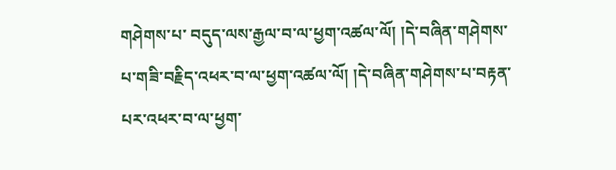གཤེགས་པ་ བདུད་ལས་རྒྱལ་བ་ལ་ཕྱག་འཚལ་ལོ། །དེ་བཞིན་གཤེགས་པ་གཟི་བརྗིད་འཕར་བ་ལ་ཕྱག་འཚལ་ལོ། །དེ་བཞིན་གཤེགས་པ་བརྟན་པར་འཕར་བ་ལ་ཕྱག་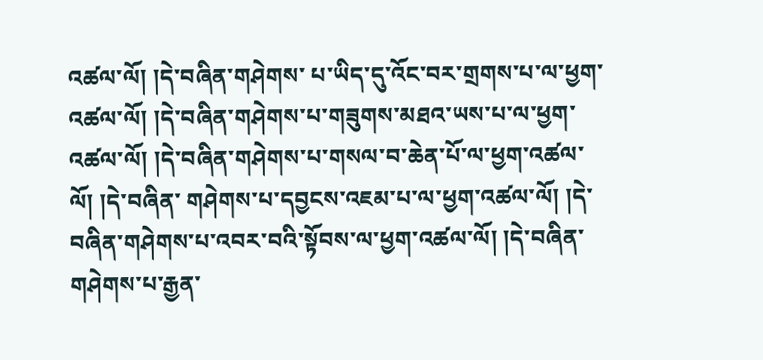འཚལ་ལོ། །དེ་བཞིན་གཤེགས་ པ་ཡིད་དུ་འོང་བར་གྲགས་པ་ལ་ཕྱག་འཚལ་ལོ། །དེ་བཞིན་གཤེགས་པ་གཟུགས་མཐའ་ཡས་པ་ལ་ཕྱག་འཚལ་ལོ། །དེ་བཞིན་གཤེགས་པ་གསལ་བ་ཆེན་པོ་ལ་ཕྱག་འཚལ་ལོ། །དེ་བཞིན་ གཤེགས་པ་དབྱངས་འཇམ་པ་ལ་ཕྱག་འཚལ་ལོ། །དེ་བཞིན་གཤེགས་པ་འབར་བའི་སྟོབས་ལ་ཕྱག་འཚལ་ལོ། །དེ་བཞིན་གཤེགས་པ་རྒྱན་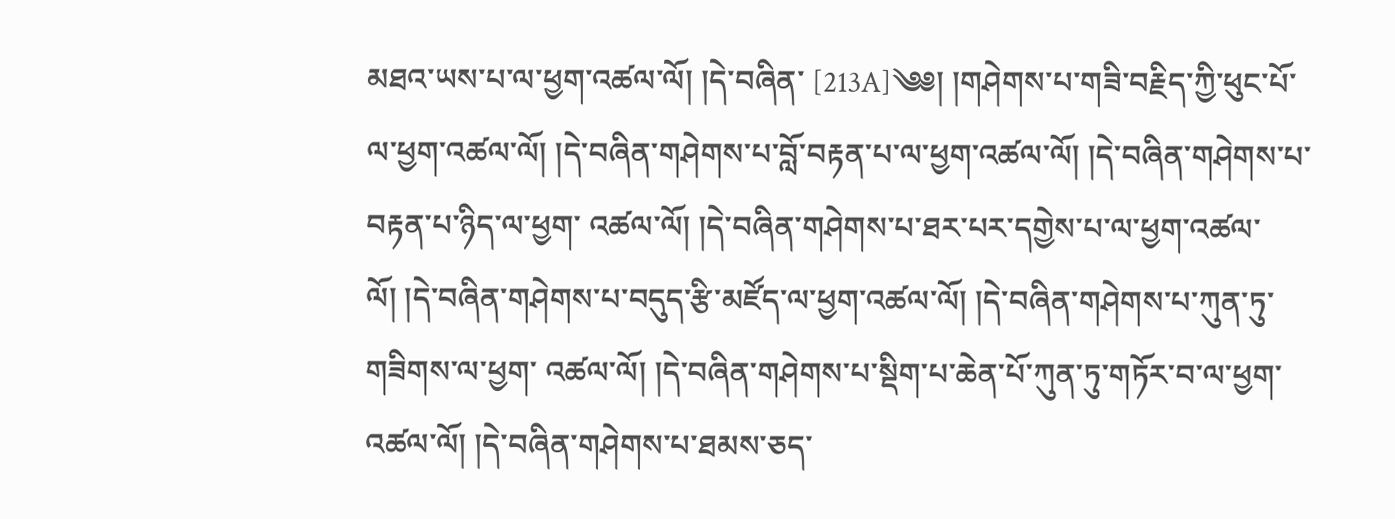མཐའ་ཡས་པ་ལ་ཕྱག་འཚལ་ལོ། །དེ་བཞིན་ [213A]༄༅། །གཤེགས་པ་གཟི་བརྗིད་ཀྱི་ཕུང་པོ་ལ་ཕྱག་འཚལ་ལོ། །དེ་བཞིན་གཤེགས་པ་བློ་བརྟན་པ་ལ་ཕྱག་འཚལ་ལོ། །དེ་བཞིན་གཤེགས་པ་བརྟན་པ་ཉིད་ལ་ཕྱག་ འཚལ་ལོ། །དེ་བཞིན་གཤེགས་པ་ཐར་པར་དགྱེས་པ་ལ་ཕྱག་འཚལ་ལོ། །དེ་བཞིན་གཤེགས་པ་བདུད་རྩི་མཛོད་ལ་ཕྱག་འཚལ་ལོ། །དེ་བཞིན་གཤེགས་པ་ཀུན་ཏུ་གཟིགས་ལ་ཕྱག་ འཚལ་ལོ། །དེ་བཞིན་གཤེགས་པ་སྡིག་པ་ཆེན་པོ་ཀུན་ཏུ་གཏོར་བ་ལ་ཕྱག་འཚལ་ལོ། །དེ་བཞིན་གཤེགས་པ་ཐམས་ཅད་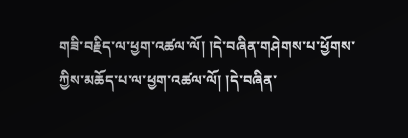གཟི་བརྗིད་ལ་ཕྱག་འཚལ་ལོ། །དེ་བཞིན་གཤེགས་པ་ཕྱོགས་ ཀྱིས་མཆོད་པ་ལ་ཕྱག་འཚལ་ལོ། །དེ་བཞིན་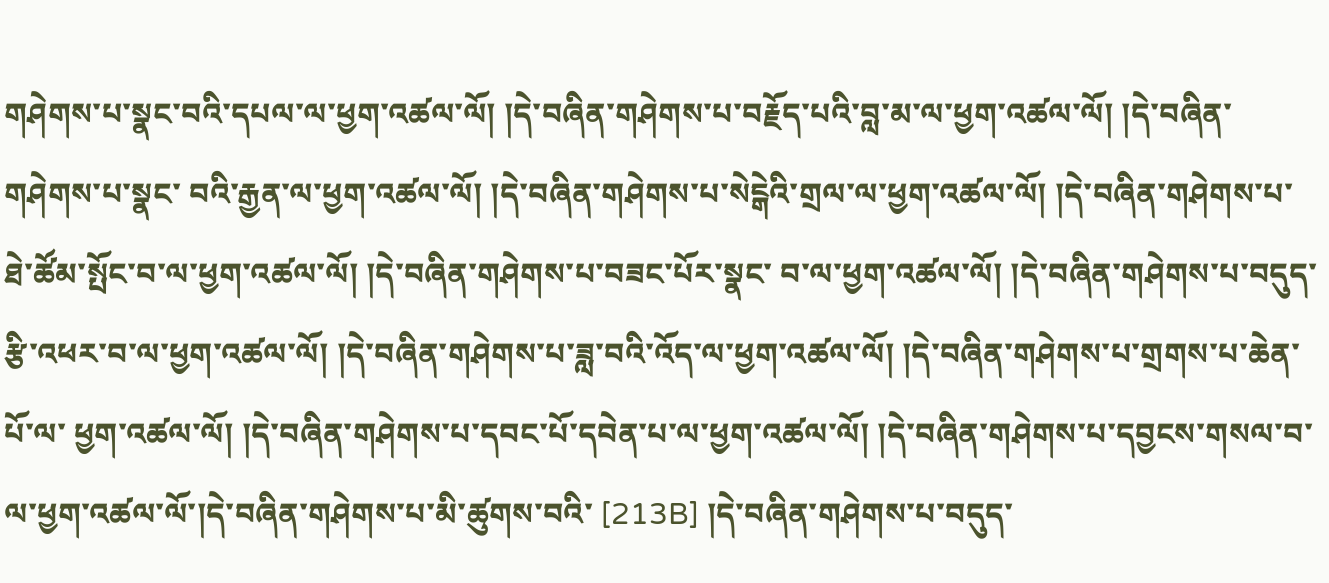གཤེགས་པ་སྣང་བའི་དཔལ་ལ་ཕྱག་འཚལ་ལོ། །དེ་བཞིན་གཤེགས་པ་བརྗོད་པའི་བླ་མ་ལ་ཕྱག་འཚལ་ལོ། །དེ་བཞིན་གཤེགས་པ་སྣང་ བའི་རྒྱན་ལ་ཕྱག་འཚལ་ལོ། །དེ་བཞིན་གཤེགས་པ་སེངྒེའི་གྲལ་ལ་ཕྱག་འཚལ་ལོ། །དེ་བཞིན་གཤེགས་པ་ཐེ་ཚོམ་སྤོང་བ་ལ་ཕྱག་འཚལ་ལོ། །དེ་བཞིན་གཤེགས་པ་བཟང་པོར་སྣང་ བ་ལ་ཕྱག་འཚལ་ལོ། །དེ་བཞིན་གཤེགས་པ་བདུད་རྩི་འཕར་བ་ལ་ཕྱག་འཚལ་ལོ། །དེ་བཞིན་གཤེགས་པ་ཟླ་བའི་འོད་ལ་ཕྱག་འཚལ་ལོ། །དེ་བཞིན་གཤེགས་པ་གྲགས་པ་ཆེན་པོ་ལ་ ཕྱག་འཚལ་ལོ། །དེ་བཞིན་གཤེགས་པ་དབང་པོ་དབེན་པ་ལ་ཕྱག་འཚལ་ལོ། །དེ་བཞིན་གཤེགས་པ་དབྱངས་གསལ་བ་ལ་ཕྱག་འཚལ་ལོ་།དེ་བཞིན་གཤེགས་པ་མི་ཚུགས་བའི་ [213B] །དེ་བཞིན་གཤེགས་པ་བདུད་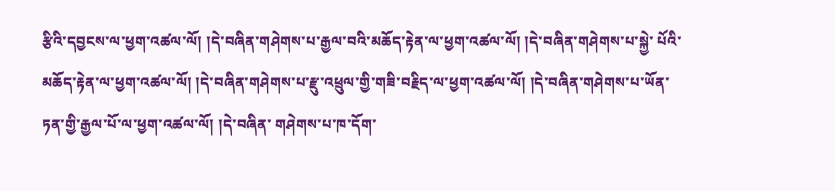རྩིའི་དབྱངས་ལ་ཕྱག་འཚལ་ལོ། །དེ་བཞིན་གཤེགས་པ་རྒྱལ་བའི་མཆོད་རྟེན་ལ་ཕྱག་འཚལ་ལོ། །དེ་བཞིན་གཤེགས་པ་སྐྱེ་ པོའི་མཆོད་རྟེན་ལ་ཕྱག་འཚལ་ལོ། །དེ་བཞིན་གཤེགས་པ་རྫུ་འཕྲུལ་གྱི་གཟི་བརྗིད་ལ་ཕྱག་འཚལ་ལོ། །དེ་བཞིན་གཤེགས་པ་ཡོན་ཏན་གྱི་རྒྱལ་པོ་ལ་ཕྱག་འཚལ་ལོ། །དེ་བཞིན་ གཤེགས་པ་ཁ་དོག་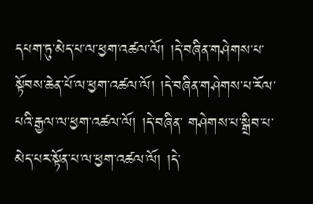དཔག་ཏུ་མེད་པ་ལ་ཕྱག་འཚལ་ལོ། །དེ་བཞིན་གཤེགས་པ་སྟོབས་ཆེན་པོ་ལ་ཕྱག་འཚལ་ལོ། །དེ་བཞིན་གཤེགས་པ་རོལ་པའི་རྒྱལ་ལ་ཕྱག་འཚལ་ལོ། །དེ་བཞིན་ གཤེགས་པ་སྒྲིབ་པ་མེད་པར་སྟོན་པ་ལ་ཕྱག་འཚལ་ལོ། །དེ་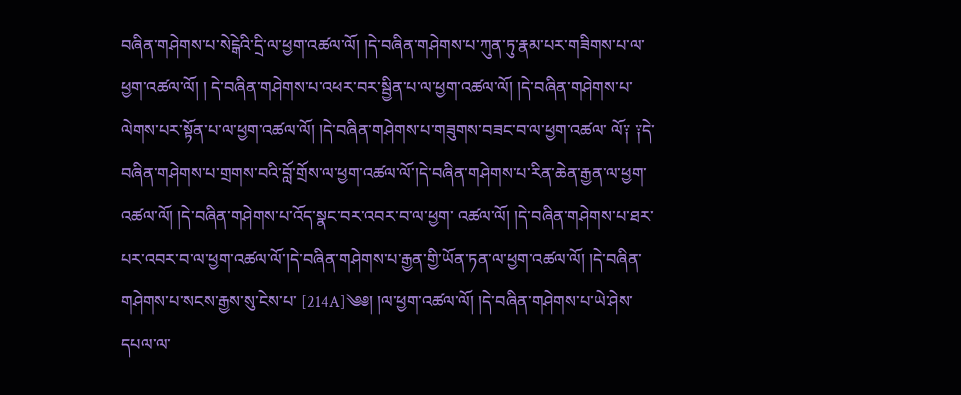བཞིན་གཤེགས་པ་སེངྒེའི་དྲི་ལ་ཕྱག་འཚལ་ལོ། །དེ་བཞིན་གཤེགས་པ་ཀུན་ཏུ་རྣམ་པར་གཟིགས་པ་ལ་ཕྱག་འཚལ་ལོ། ། དེ་བཞིན་གཤེགས་པ་འཕར་བར་སྦྱིན་པ་ལ་ཕྱག་འཚལ་ལོ། །དེ་བཞིན་གཤེགས་པ་ལེགས་པར་སྟོན་པ་ལ་ཕྱག་འཚལ་ལོ། །དེ་བཞིན་གཤེགས་པ་གཟུགས་བཟང་བ་ལ་ཕྱག་འཚལ་ ལོ༑ ༑དེ་བཞིན་གཤེགས་པ་གྲགས་བའི་བློ་གྲོས་ལ་ཕྱག་འཚལ་ལོ་།དེ་བཞིན་གཤེགས་པ་རིན་ཆེན་རྒྱན་ལ་ཕྱག་འཚལ་ལོ། །དེ་བཞིན་གཤེགས་པ་འོད་སྣང་བར་འབར་བ་ལ་ཕྱག་ འཚལ་ལོ། །དེ་བཞིན་གཤེགས་པ་ཐར་པར་འབར་བ་ལ་ཕྱག་འཚལ་ལོ་།དེ་བཞིན་གཤེགས་པ་རྒྱན་གྱི་ཡོན་ཏན་ལ་ཕྱག་འཚལ་ལོ། །དེ་བཞིན་གཤེགས་པ་སངས་རྒྱས་སུ་ངེས་པ་ [214A]༄༅། །ལ་ཕྱག་འཚལ་ལོ། །དེ་བཞིན་གཤེགས་པ་ཡེ་ཤེས་དཔལ་ལ་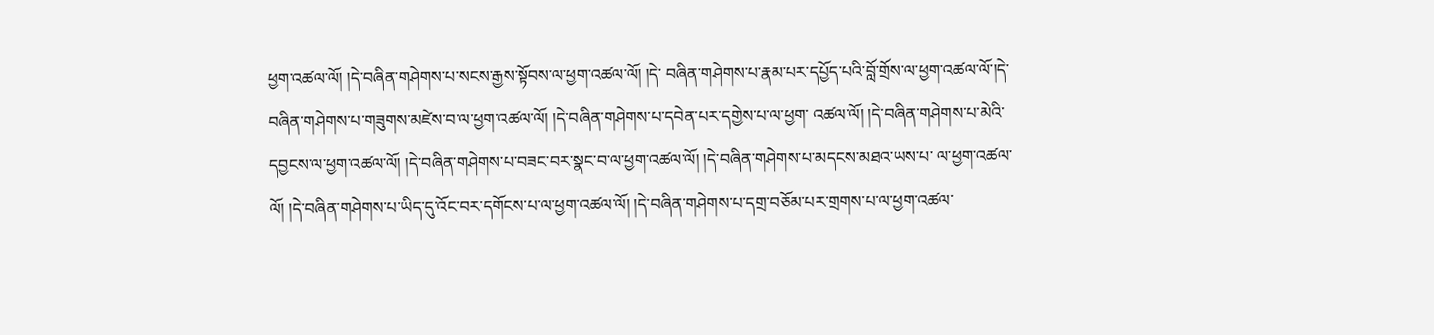ཕྱག་འཚལ་ལོ། །དེ་བཞིན་གཤེགས་པ་སངས་རྒྱས་སྟོབས་ལ་ཕྱག་འཚལ་ལོ། །དེ་ བཞིན་གཤེགས་པ་རྣམ་པར་དཔྱོད་པའི་བློ་གྲོས་ལ་ཕྱག་འཚལ་ལོ་།དེ་བཞིན་གཤེགས་པ་གཟུགས་མཛེས་བ་ལ་ཕྱག་འཚལ་ལོ། །དེ་བཞིན་གཤེགས་པ་དབེན་པར་དགྱེས་པ་ལ་ཕྱག་ འཚལ་ལོ། །དེ་བཞིན་གཤེགས་པ་མེའི་དབྱངས་ལ་ཕྱག་འཚལ་ལོ། །དེ་བཞིན་གཤེགས་པ་བཟང་བར་སྣང་བ་ལ་ཕྱག་འཚལ་ལོ། །དེ་བཞིན་གཤེགས་པ་མདངས་མཐའ་ཡས་པ་ ལ་ཕྱག་འཚལ་ལོ། །དེ་བཞིན་གཤེགས་པ་ཡིད་དུ་འོང་བར་དགོངས་པ་ལ་ཕྱག་འཚལ་ལོ། །དེ་བཞིན་གཤེགས་པ་དགྲ་བཅོམ་པར་གྲགས་པ་ལ་ཕྱག་འཚལ་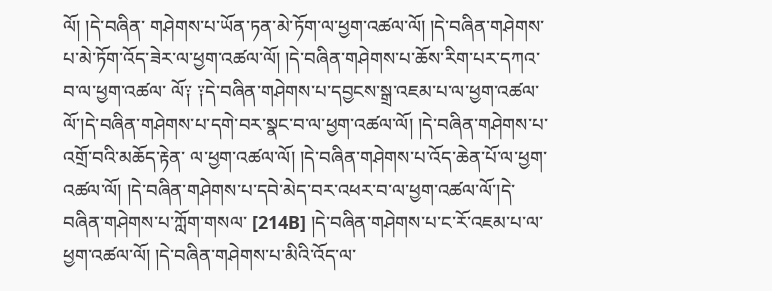ལོ། །དེ་བཞིན་ གཤེགས་པ་ཡོན་ཏན་མེ་ཏོག་ལ་ཕྱག་འཚལ་ལོ། །དེ་བཞིན་གཤེགས་པ་མེ་ཏོག་འོད་ཟེར་ལ་ཕྱག་འཚལ་ལོ། །དེ་བཞིན་གཤེགས་པ་ཆོས་རིག་པར་དཀའ་བ་ལ་ཕྱག་འཚལ་ ལོ༑ ༑དེ་བཞིན་གཤེགས་པ་དབྱངས་སྒྲ་འཇམ་པ་ལ་ཕྱག་འཚལ་ལོ་།དེ་བཞིན་གཤེགས་པ་དགེ་བར་སྣང་བ་ལ་ཕྱག་འཚལ་ལོ། །དེ་བཞིན་གཤེགས་པ་འགྲོ་བའི་མཆོད་རྟེན་ ལ་ཕྱག་འཚལ་ལོ། །དེ་བཞིན་གཤེགས་པ་འོད་ཆེན་པོ་ལ་ཕྱག་འཚལ་ལོ། །དེ་བཞིན་གཤེགས་པ་དབེ་མེད་བར་འཕར་བ་ལ་ཕྱག་འཚལ་ལོ་།དེ་བཞིན་གཤེགས་པ་ཀློག་གསལ་ [214B] །དེ་བཞིན་གཤེགས་པ་ང་རོ་འཇམ་པ་ལ་ཕྱག་འཚལ་ལོ། །དེ་བཞིན་གཤེགས་པ་མིའི་འོད་ལ་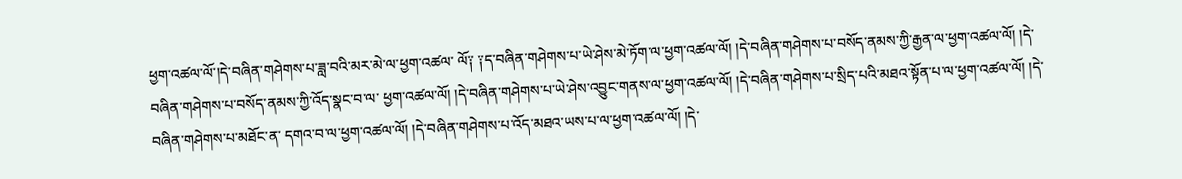ཕྱག་འཚལ་ལོ་།དེ་བཞིན་གཤེགས་པ་ཟླ་བའི་མར་མེ་ལ་ཕྱག་འཚལ་ ལོ༑ ༑ད་བཞིན་གཤེགས་པ་ཡེ་ཤེས་མེ་ཏོག་ལ་ཕྱག་འཚལ་ལོ། །དེ་བཞིན་གཤེགས་པ་བསོད་ནམས་ཀྱི་རྒྱན་ལ་ཕྱག་འཚལ་ལོ། །དེ་བཞིན་གཤེགས་པ་བསོད་ནམས་ཀྱི་འོད་སྣང་བ་ལ་ ཕྱག་འཚལ་ལོ། །དེ་བཞིན་གཤེགས་པ་ཡེ་ཤེས་འབྱུང་གནས་ལ་ཕྱག་འཚལ་ལོ། །དེ་བཞིན་གཤེགས་པ་སྲིད་པའི་མཐའ་སྟོན་པ་ལ་ཕྱག་འཚལ་ལོ། །དེ་བཞིན་གཤེགས་པ་མཐོང་ན་ དགའ་བ་ལ་ཕྱག་འཚལ་ལོ། །དེ་བཞིན་གཤེགས་པ་འོད་མཐའ་ཡས་པ་ལ་ཕྱག་འཚལ་ལོ། །དེ་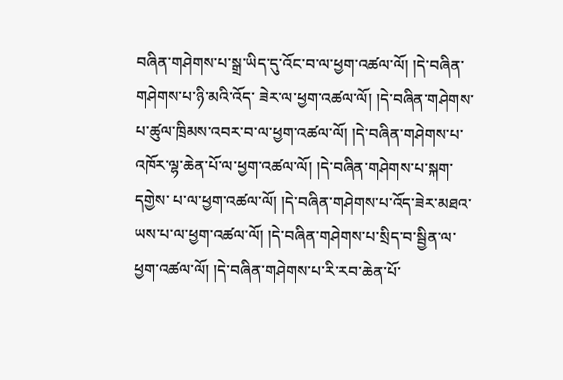བཞིན་གཤེགས་པ་སྒྲ་ཡིད་དུ་འོང་བ་ལ་ཕྱག་འཚལ་ལོ། །དེ་བཞིན་གཤེགས་པ་ཉི་མའི་འོད་ ཟེར་ལ་ཕྱག་འཚལ་ལོ། །དེ་བཞིན་གཤེགས་པ་ཚུལ་ཁྲིམས་འབར་བ་ལ་ཕྱག་འཚལ་ལོ། །དེ་བཞིན་གཤེགས་པ་འཁོར་ལྷ་ཆེན་པོ་ལ་ཕྱག་འཚལ་ལོ། །དེ་བཞིན་གཤེགས་པ་སྐག་དགྱེས་ པ་ལ་ཕྱག་འཚལ་ལོ། །དེ་བཞིན་གཤེགས་པ་འོད་ཟེར་མཐའ་ཡས་པ་ལ་ཕྱག་འཚལ་ལོ། །དེ་བཞིན་གཤེགས་པ་སྲིད་བ་སྦྱིན་ལ་ཕྱག་འཚལ་ལོ། །དེ་བཞིན་གཤེགས་པ་རི་རབ་ཆེན་པོ་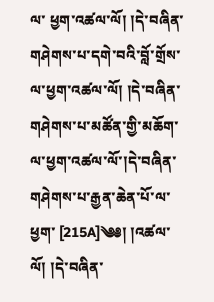ལ་ ཕྱག་འཚལ་ལོ། །དེ་བཞིན་གཤེགས་པ་དགེ་བའི་བློ་གྲོས་ལ་ཕྱག་འཚལ་ལོ། །དེ་བཞིན་གཤེགས་པ་མཚོན་གྱི་མཆོག་ལ་ཕྱག་འཚལ་ལོ་།དེ་བཞིན་གཤེགས་པ་རྒྱན་ཆེན་པོ་ལ་ཕྱག་ [215A]༄༅། །འཚལ་ལོ། །དེ་བཞིན་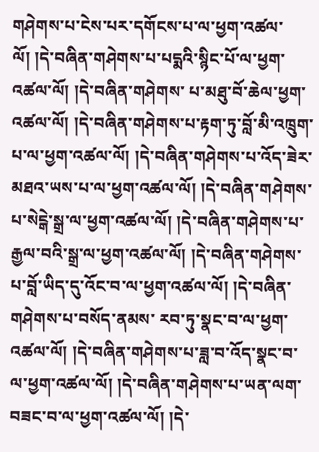གཤེགས་པ་ངེས་པར་དགོངས་པ་ལ་ཕྱག་འཚལ་ལོ། །དེ་བཞིན་གཤེགས་པ་པདྨའི་སྙིང་པོ་ལ་ཕྱག་འཚལ་ལོ། །དེ་བཞིན་གཤེགས་ པ་མཐུ་བོ་ཆེལ་ཕྱག་འཚལ་ལོ། །དེ་བཞིན་གཤེགས་པ་རྟག་ཏུ་བློ་མི་འཁྲུག་པ་ལ་ཕྱག་འཚལ་ལོ། །དེ་བཞིན་གཤེགས་པ་འོད་ཟེར་མཐའ་ཡས་པ་ལ་ཕྱག་འཚལ་ལོ། །དེ་བཞིན་གཤེགས་ པ་སེངྒེ་སྒྲ་ལ་ཕྱག་འཚལ་ལོ། །དེ་བཞིན་གཤེགས་པ་རྒྱལ་བའི་སྒྲ་ལ་ཕྱག་འཚལ་ལོ། །དེ་བཞིན་གཤེགས་པ་བློ་ཡིད་དུ་འོང་བ་ལ་ཕྱག་འཚལ་ལོ། །དེ་བཞིན་གཤེགས་པ་བསོད་ནམས་ རབ་ཏུ་སྣང་བ་ལ་ཕྱག་འཚལ་ལོ། །དེ་བཞིན་གཤེགས་པ་ཟླ་བ་འོད་སྣང་བ་ལ་ཕྱག་འཚལ་ལོ། །དེ་བཞིན་གཤེགས་པ་ཡན་ལག་བཟང་བ་ལ་ཕྱག་འཚལ་ལོ། །དེ་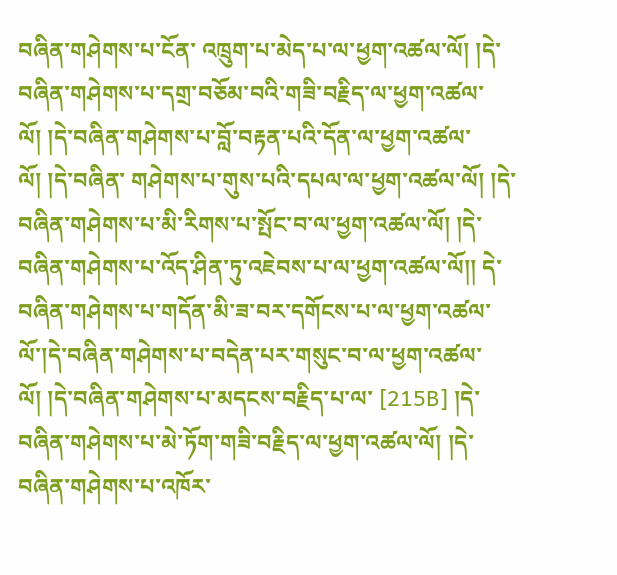བཞིན་གཤེགས་པ་ངོན་ འཁྲུག་པ་མེད་པ་ལ་ཕྱག་འཚལ་ལོ། །དེ་བཞིན་གཤེགས་པ་དགྲ་བཅོམ་བའི་གཟི་བརྗིད་ལ་ཕྱག་འཚལ་ལོ། །དེ་བཞིན་གཤེགས་པ་བློ་བརྟན་པའི་དོན་ལ་ཕྱག་འཚལ་ལོ། །དེ་བཞིན་ གཤེགས་པ་གུས་པའི་དཔལ་ལ་ཕྱག་འཚལ་ལོ། །དེ་བཞིན་གཤེགས་པ་མི་རིགས་པ་སྤོང་བ་ལ་ཕྱག་འཚལ་ལོ། །དེ་བཞིན་གཤེགས་པ་འོད་ཤིན་ཏུ་འཇེབས་པ་ལ་ཕྱག་འཚལ་ལོ།། དེ་བཞིན་གཤེགས་པ་གདོན་མི་ཟ་བར་དགོངས་པ་ལ་ཕྱག་འཚལ་ལོ་།དེ་བཞིན་གཤེགས་པ་བདེན་པར་གསུང་བ་ལ་ཕྱག་འཚལ་ལོ། །དེ་བཞིན་གཤེགས་པ་མདངས་བརྗིད་པ་ལ་ [215B] །དེ་བཞིན་གཤེགས་པ་མེ་ཏོག་གཟི་བརྗིད་ལ་ཕྱག་འཚལ་ལོ། །དེ་བཞིན་གཤེགས་པ་འཁོར་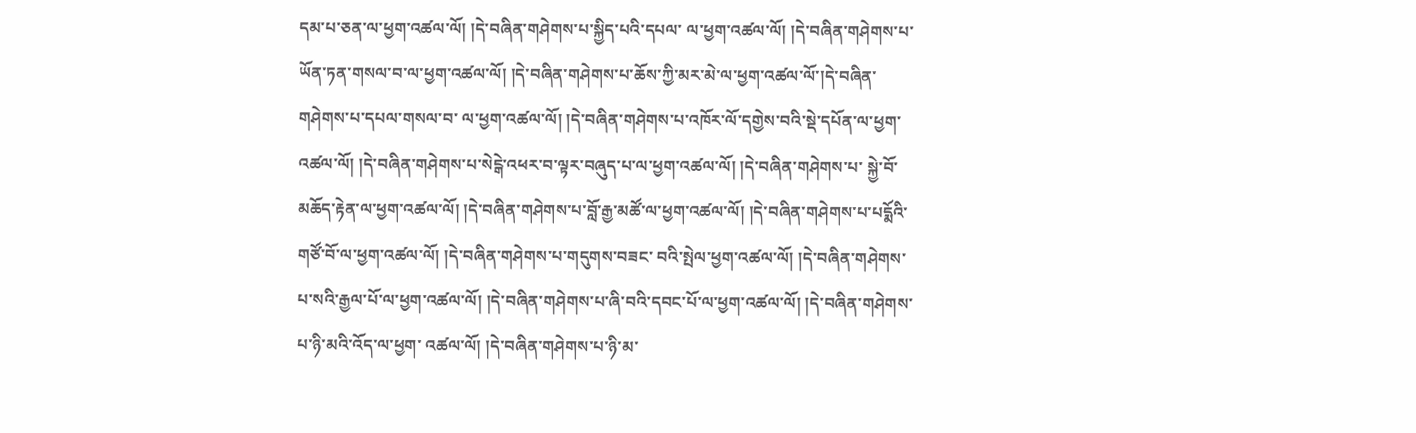དམ་པ་ཅན་ལ་ཕྱག་འཚལ་ལོ། །དེ་བཞིན་གཤེགས་པ་སྐྱིད་པའི་དཔལ་ ལ་ཕྱག་འཚལ་ལོ། །དེ་བཞིན་གཤེགས་པ་ཡོན་ཏན་གསལ་བ་ལ་ཕྱག་འཚལ་ལོ། །དེ་བཞིན་གཤེགས་པ་ཆོས་ཀྱི་མར་མེ་ལ་ཕྱག་འཚལ་ལོ་།དེ་བཞིན་གཤེགས་པ་དཔལ་གསལ་བ་ ལ་ཕྱག་འཚལ་ལོ། །དེ་བཞིན་གཤེགས་པ་འཁོར་ལོ་དགྱེས་བའི་སྡེ་དཔོན་ལ་ཕྱག་འཚལ་ལོ། །དེ་བཞིན་གཤེགས་པ་སེངྒེ་འཕར་བ་ལྟར་བཞུད་པ་ལ་ཕྱག་འཚལ་ལོ། །དེ་བཞིན་གཤེགས་པ་ སྐྱེ་བོ་མཆོད་རྟེན་ལ་ཕྱག་འཚལ་ལོ། །དེ་བཞིན་གཤེགས་པ་བློ་རྒྱ་མཚོ་ལ་ཕྱག་འཚལ་ལོ། །དེ་བཞིན་གཤེགས་པ་པདྨོའི་གཙོ་བོ་ལ་ཕྱག་འཚལ་ལོ། །དེ་བཞིན་གཤེགས་པ་གདུགས་བཟང་ བའི་སྤེལ་ཕྱག་འཚལ་ལོ། །དེ་བཞིན་གཤེགས་པ་སའི་རྒྱལ་པོ་ལ་ཕྱག་འཚལ་ལོ། །དེ་བཞིན་གཤེགས་པ་ཞི་བའི་དབང་པོ་ལ་ཕྱག་འཚལ་ལོ། །དེ་བཞིན་གཤེགས་པ་ཉི་མའི་འོད་ལ་ཕྱག་ འཚལ་ལོ། །དེ་བཞིན་གཤེགས་པ་ཉི་མ་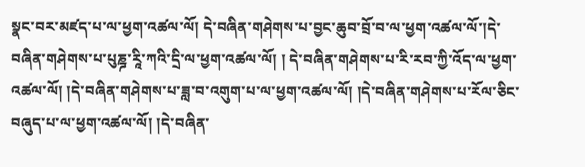སྣང་བར་མཛད་པ་ལ་ཕྱག་འཚལ་ལོ། དེ་བཞིན་གཤེགས་པ་བྱང་ཆུབ་བྲོ་བ་ལ་ཕྱག་འཚལ་ལོ་།དེ་བཞིན་གཤེགས་པ་པུཎྜ་རཱི་ཀའི་དྲི་ལ་ཕྱག་འཚལ་ལོ། ། དེ་བཞིན་གཤེགས་པ་རི་རབ་ཀྱི་འོད་ལ་ཕྱག་འཚལ་ལོ། །དེ་བཞིན་གཤེགས་པ་ཟླ་བ་འགུག་པ་ལ་ཕྱག་འཚལ་ལོ། །དེ་བཞིན་གཤེགས་པ་རོལ་ཅིང་བཞུད་པ་ལ་ཕྱག་འཚལ་ལོ། །དེ་བཞིན་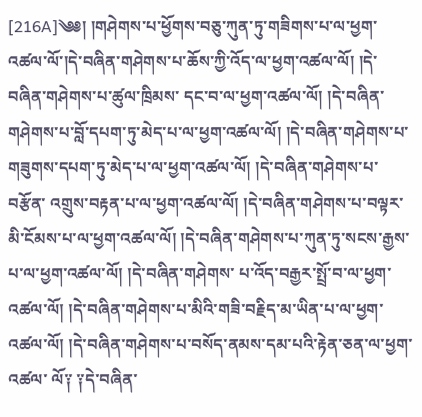[216A]༄༅། །གཤེགས་པ་ཕྱོགས་བཅུ་ཀུན་ཏུ་གཟིགས་པ་ལ་ཕྱག་འཚལ་ལོ་།དེ་བཞིན་གཤེགས་པ་ཆོས་ཀྱི་འོད་ལ་ཕྱག་འཚལ་ལོ། །དེ་བཞིན་གཤེགས་པ་ཚུལ་ཁྲིམས་ དང་བ་ལ་ཕྱག་འཚལ་ལོ། །དེ་བཞིན་གཤེགས་པ་བློ་དཔག་ཏུ་མེད་པ་ལ་ཕྱག་འཚལ་ལོ། །དེ་བཞིན་གཤེགས་པ་གཟུགས་དཔག་ཏུ་མེད་པ་ལ་ཕྱག་འཚལ་ལོ། །དེ་བཞིན་གཤེགས་པ་བརྩོན་ འགྲུས་བརྟན་པ་ལ་ཕྱག་འཚལ་ལོ། །དེ་བཞིན་གཤེགས་པ་བལྟར་མི་ངོམས་པ་ལ་ཕྱག་འཚལ་ལོ། །དེ་བཞིན་གཤེགས་པ་ཀུན་ཏུ་སངས་རྒྱས་པ་ལ་ཕྱག་འཚལ་ལོ། །དེ་བཞིན་གཤེགས་ པ་འོད་བརྒྱར་སྤྲོ་བ་ལ་ཕྱག་འཚལ་ལོ། །དེ་བཞིན་གཤེགས་པ་མིའི་གཟི་བརྗིད་མ་ཡིན་པ་ལ་ཕྱག་འཚལ་ལོ། །དེ་བཞིན་གཤེགས་པ་བསོད་ནམས་དམ་པའི་རྟེན་ཅན་ལ་ཕྱག་འཚལ་ ལོ༑ ༑དེ་བཞིན་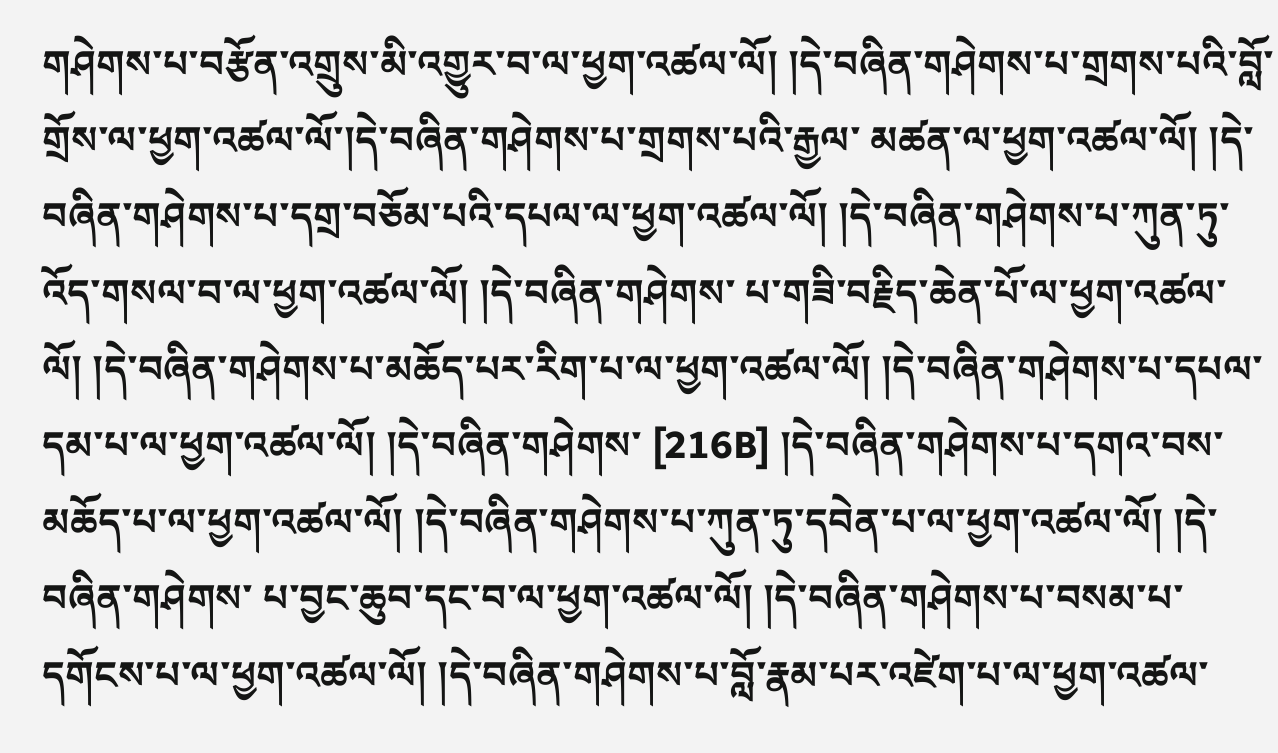གཤེགས་པ་བརྩོན་འགྲུས་མི་འགྱུར་བ་ལ་ཕྱག་འཚལ་ལོ། །དེ་བཞིན་གཤེགས་པ་གྲགས་པའི་བློ་གྲོས་ལ་ཕྱག་འཚལ་ལོ་།དེ་བཞིན་གཤེགས་པ་གྲགས་པའི་རྒྱལ་ མཚན་ལ་ཕྱག་འཚལ་ལོ། །དེ་བཞིན་གཤེགས་པ་དགྲ་བཅོམ་པའི་དཔལ་ལ་ཕྱག་འཚལ་ལོ། །དེ་བཞིན་གཤེགས་པ་ཀུན་ཏུ་འོད་གསལ་བ་ལ་ཕྱག་འཚལ་ལོ། །དེ་བཞིན་གཤེགས་ པ་གཟི་བརྗིད་ཆེན་པོ་ལ་ཕྱག་འཚལ་ལོ། །དེ་བཞིན་གཤེགས་པ་མཆོད་པར་རིག་པ་ལ་ཕྱག་འཚལ་ལོ། །དེ་བཞིན་གཤེགས་པ་དཔལ་དམ་པ་ལ་ཕྱག་འཚལ་ལོ། །དེ་བཞིན་གཤེགས་ [216B] །དེ་བཞིན་གཤེགས་པ་དགའ་བས་མཆོད་པ་ལ་ཕྱག་འཚལ་ལོ། །དེ་བཞིན་གཤེགས་པ་ཀུན་ཏུ་དབེན་པ་ལ་ཕྱག་འཚལ་ལོ། །དེ་བཞིན་གཤེགས་ པ་བྱང་ཆུབ་དང་བ་ལ་ཕྱག་འཚལ་ལོ། །དེ་བཞིན་གཤེགས་པ་བསམ་པ་དགོངས་པ་ལ་ཕྱག་འཚལ་ལོ། །དེ་བཞིན་གཤེགས་པ་བློ་རྣམ་པར་འཛེག་པ་ལ་ཕྱག་འཚལ་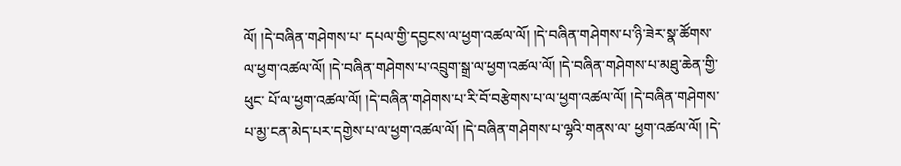ལོ། །དེ་བཞིན་གཤེགས་པ་ དཔལ་གྱི་དབྱངས་ལ་ཕྱག་འཚལ་ལོ། །དེ་བཞིན་གཤེགས་པ་ཉི་ཟེར་སྣ་ཚོགས་ལ་ཕྱག་འཚལ་ལོ། །དེ་བཞིན་གཤེགས་པ་འབྲུག་སྒྲ་ལ་ཕྱག་འཚལ་ལོ། །དེ་བཞིན་གཤེགས་པ་མཐུ་ཆེན་གྱི་ཕུང་ པོ་ལ་ཕྱག་འཚལ་ལོ། །དེ་བཞིན་གཤེགས་པ་རི་བོ་བརྩེགས་པ་ལ་ཕྱག་འཚལ་ལོ། །དེ་བཞིན་གཤེགས་པ་མྱ་ངན་མེད་པར་དགྱེས་པ་ལ་ཕྱག་འཚལ་ལོ། །དེ་བཞིན་གཤེགས་པ་ལྷའི་གནས་ལ་ ཕྱག་འཚལ་ལོ། །དེ་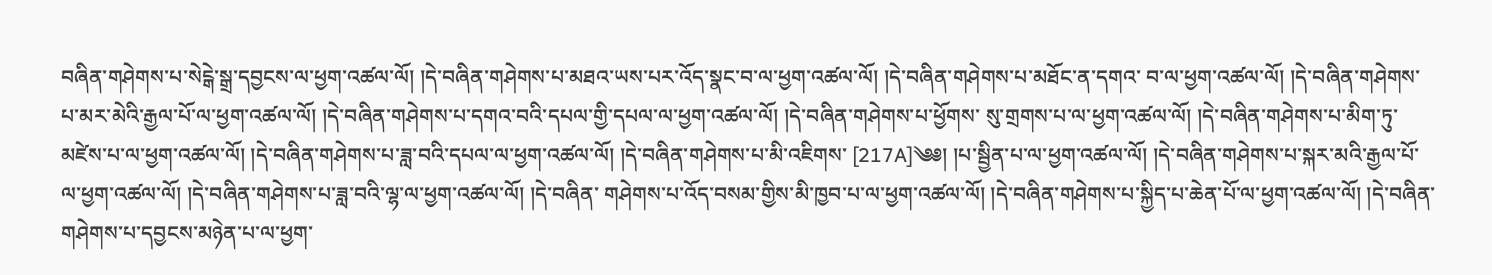བཞིན་གཤེགས་པ་སེངྒེ་སྒྲ་དབྱངས་ལ་ཕྱག་འཚལ་ལོ། །དེ་བཞིན་གཤེགས་པ་མཐའ་ཡས་པར་འོད་སྣང་བ་ལ་ཕྱག་འཚལ་ལོ། །དེ་བཞིན་གཤེགས་པ་མཐོང་ན་དགའ་ བ་ལ་ཕྱག་འཚལ་ལོ། །དེ་བཞིན་གཤེགས་པ་མར་མེའི་རྒྱལ་པོ་ལ་ཕྱག་འཚལ་ལོ། །དེ་བཞིན་གཤེགས་པ་དགའ་བའི་དཔལ་གྱི་དཔལ་ལ་ཕྱག་འཚལ་ལོ། །དེ་བཞིན་གཤེགས་པ་ཕྱོགས་ སུ་གྲགས་པ་ལ་ཕྱག་འཚལ་ལོ། །དེ་བཞིན་གཤེགས་པ་མིག་ཏུ་མཛེས་པ་ལ་ཕྱག་འཚལ་ལོ། །དེ་བཞིན་གཤེགས་པ་ཟླ་བའི་དཔལ་ལ་ཕྱག་འཚལ་ལོ། །དེ་བཞིན་གཤེགས་པ་མི་འཇིགས་ [217A]༄༅། །པ་སྦྱིན་པ་ལ་ཕྱག་འཚལ་ལོ། །དེ་བཞིན་གཤེགས་པ་སྐར་མའི་རྒྱལ་པོ་ལ་ཕྱག་འཚལ་ལོ། །དེ་བཞིན་གཤེགས་པ་ཟླ་བའི་ལྷ་ལ་ཕྱག་འཚལ་ལོ། །དེ་བཞིན་ གཤེགས་པ་འོད་བསམ་གྱིས་མི་ཁྱབ་པ་ལ་ཕྱག་འཚལ་ལོ། །དེ་བཞིན་གཤེགས་པ་སྐྱིད་པ་ཆེན་པོ་ལ་ཕྱག་འཚལ་ལོ། །དེ་བཞིན་གཤེགས་པ་དབྱངས་མཉེན་པ་ལ་ཕྱག་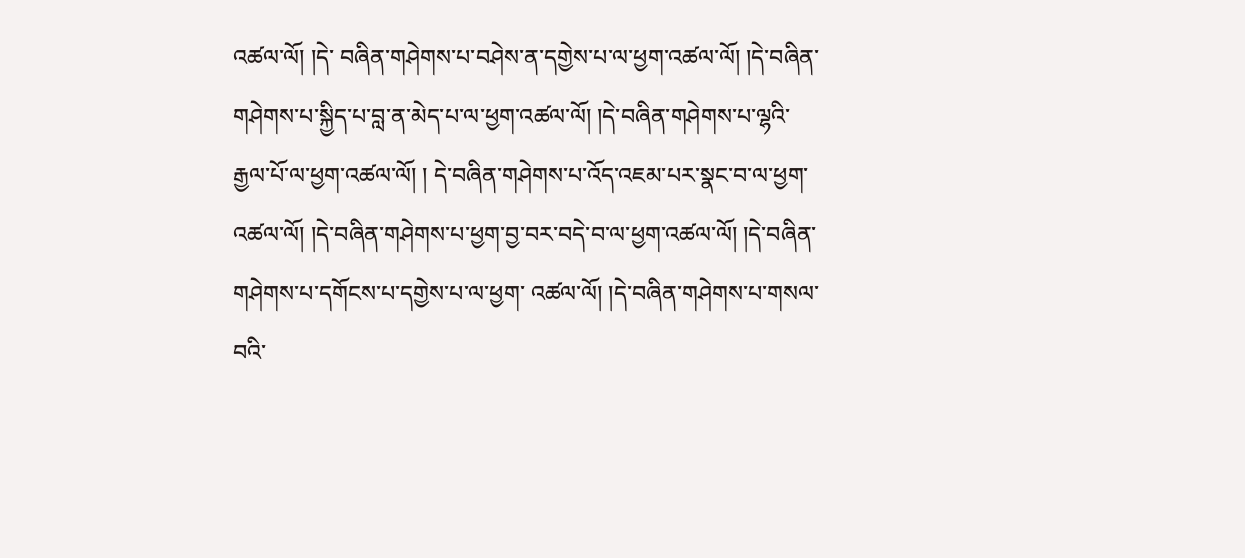འཚལ་ལོ། །དེ་ བཞིན་གཤེགས་པ་བཤེས་ན་དགྱེས་པ་ལ་ཕྱག་འཚལ་ལོ། །དེ་བཞིན་གཤེགས་པ་སྐྱིད་པ་བླ་ན་མེད་པ་ལ་ཕྱག་འཚལ་ལོ། །དེ་བཞིན་གཤེགས་པ་ལྷའི་རྒྱལ་པོ་ལ་ཕྱག་འཚལ་ལོ། ། དེ་བཞིན་གཤེགས་པ་འོད་འཇམ་པར་སྣང་བ་ལ་ཕྱག་འཚལ་ལོ། །དེ་བཞིན་གཤེགས་པ་ཕྱག་བྱ་བར་བདེ་བ་ལ་ཕྱག་འཚལ་ལོ། །དེ་བཞིན་གཤེགས་པ་དགོངས་པ་དགྱེས་པ་ལ་ཕྱག་ འཚལ་ལོ། །དེ་བཞིན་གཤེགས་པ་གསལ་བའི་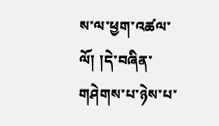ས་ལ་ཕྱག་འཚལ་ལོ། །དེ་བཞིན་གཤེགས་པ་ཉེས་པ་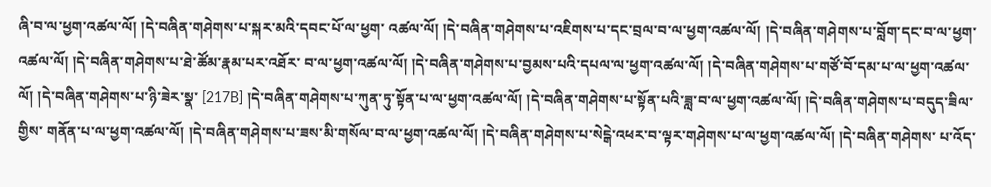ཞི་བ་ལ་ཕྱག་འཚལ་ལོ། །དེ་བཞིན་གཤེགས་པ་སྐར་མའི་དབང་པོ་ལ་ཕྱག་ འཚལ་ལོ། །དེ་བཞིན་གཤེགས་པ་འཇིགས་པ་དང་བྲལ་བ་ལ་ཕྱག་འཚལ་ལོ། །དེ་བཞིན་གཤེགས་པ་བློག་དང་བ་ལ་ཕྱག་འཚལ་ལོ། །དེ་བཞིན་གཤེགས་པ་ཐེ་ཚོམ་རྣམ་པར་འཐོར་ བ་ལ་ཕྱག་འཚལ་ལོ། །དེ་བཞིན་གཤེགས་པ་བྱམས་པའི་དཔལ་ལ་ཕྱག་འཚལ་ལོ། །དེ་བཞིན་གཤེགས་པ་གཙོ་བོ་དམ་པ་ལ་ཕྱག་འཚལ་ལོ། །དེ་བཞིན་གཤེགས་པ་ཉི་ཟེར་སྣ་ [217B] །དེ་བཞིན་གཤེགས་པ་ཀུན་ཏུ་སྟོན་པ་ལ་ཕྱག་འཚལ་ལོ། །དེ་བཞིན་གཤེགས་པ་སྟོན་པའི་ཟླ་བ་ལ་ཕྱག་འཚལ་ལོ། །དེ་བཞིན་གཤེགས་པ་བདུད་ཟིལ་གྱིས་ གནོན་པ་ལ་ཕྱག་འཚལ་ལོ། །དེ་བཞིན་གཤེགས་པ་ཟས་མི་གསོལ་བ་ལ་ཕྱག་འཚལ་ལོ། །དེ་བཞིན་གཤེགས་པ་སེངྒེ་འཕར་བ་ལྟར་གཤེགས་པ་ལ་ཕྱག་འཚལ་ལོ། །དེ་བཞིན་གཤེགས་ པ་འོད་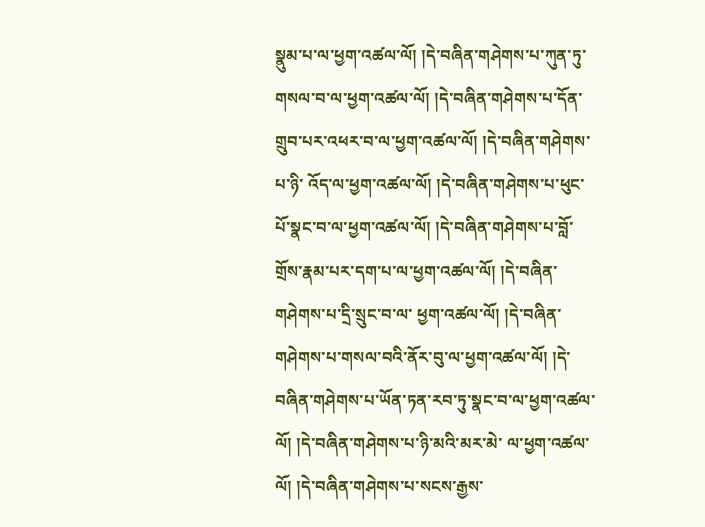སྣུམ་པ་ལ་ཕྱག་འཚལ་ལོ། །དེ་བཞིན་གཤེགས་པ་ཀུན་ཏུ་གསལ་བ་ལ་ཕྱག་འཚལ་ལོ། །དེ་བཞིན་གཤེགས་པ་དོན་གྲུབ་པར་འཕར་བ་ལ་ཕྱག་འཚལ་ལོ། །དེ་བཞིན་གཤེགས་པ་ཉི་ འོད་ལ་ཕྱག་འཚལ་ལོ། །དེ་བཞིན་གཤེགས་པ་ཕུང་པོ་སྣང་བ་ལ་ཕྱག་འཚལ་ལོ། །དེ་བཞིན་གཤེགས་པ་བློ་གྲོས་རྣམ་པར་དག་པ་ལ་ཕྱག་འཚལ་ལོ། །དེ་བཞིན་གཤེགས་པ་དྲི་སྲུང་བ་ལ་ ཕྱག་འཚལ་ལོ། །དེ་བཞིན་གཤེགས་པ་གསལ་བའི་ནོར་བུ་ལ་ཕྱག་འཚལ་ལོ། །དེ་བཞིན་གཤེགས་པ་ཡོན་ཏན་རབ་ཏུ་སྣང་བ་ལ་ཕྱག་འཚལ་ལོ། །དེ་བཞིན་གཤེགས་པ་ཉི་མའི་མར་མེ་ ལ་ཕྱག་འཚལ་ལོ། །དེ་བཞིན་གཤེགས་པ་སངས་རྒྱས་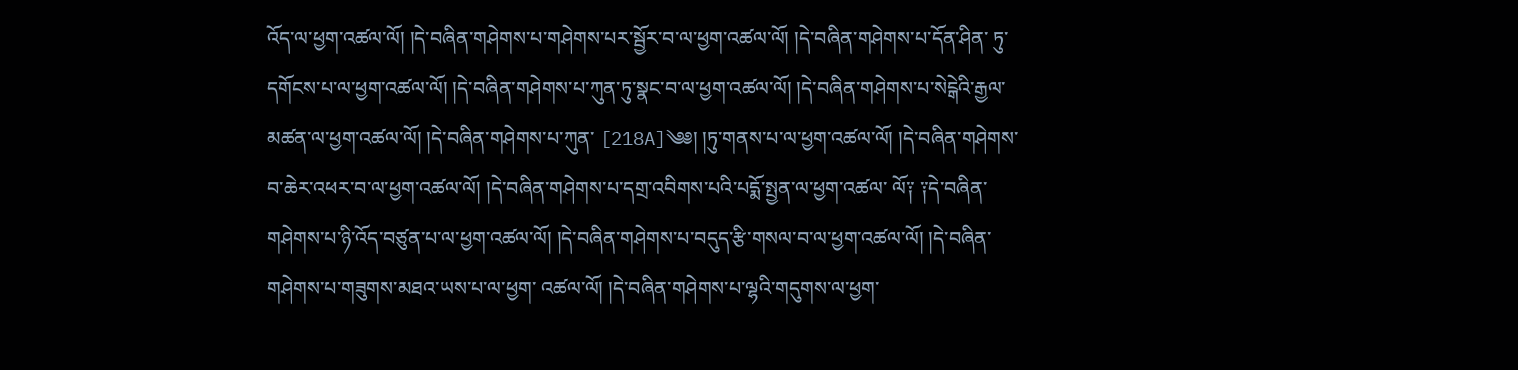འོད་ལ་ཕྱག་འཚལ་ལོ། །དེ་བཞིན་གཤེགས་པ་གཤེགས་པར་སྦྱོར་བ་ལ་ཕྱག་འཚལ་ལོ། །དེ་བཞིན་གཤེགས་པ་དོན་ཤིན་ ཏུ་དགོངས་པ་ལ་ཕྱག་འཚལ་ལོ། །དེ་བཞིན་གཤེགས་པ་ཀུན་ཏུ་སྣང་བ་ལ་ཕྱག་འཚལ་ལོ། །དེ་བཞིན་གཤེགས་པ་སེངྒེའི་རྒྱལ་མཚན་ལ་ཕྱག་འཚལ་ལོ། །དེ་བཞིན་གཤེགས་པ་ཀུན་ [218A]༄༅། །ཏུ་གནས་པ་ལ་ཕྱག་འཚལ་ལོ། །དེ་བཞིན་གཤེགས་བ་ཆེར་འཕར་བ་ལ་ཕྱག་འཚལ་ལོ། །དེ་བཞིན་གཤེགས་པ་དགྲ་འབིགས་པའི་པདྨོ་སྤྱན་ལ་ཕྱག་འཚལ་ ལོ༑ ༑དེ་བཞིན་གཤེགས་པ་ཉི་འོད་བཙུན་པ་ལ་ཕྱག་འཚལ་ལོ། །དེ་བཞིན་གཤེགས་པ་བདུད་རྩི་གསལ་བ་ལ་ཕྱག་འཚལ་ལོ། །དེ་བཞིན་གཤེགས་པ་གཟུགས་མཐའ་ཡས་པ་ལ་ཕྱག་ འཚལ་ལོ། །དེ་བཞིན་གཤེགས་པ་ལྷའི་གདུགས་ལ་ཕྱག་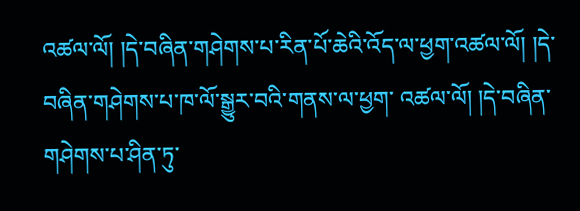འཚལ་ལོ། །དེ་བཞིན་གཤེགས་པ་རིན་པོ་ཆེའི་འོད་ལ་ཕྱག་འཚལ་ལོ། །དེ་བཞིན་གཤེགས་པ་ཁ་ལོ་སྒྱུར་བའི་གནས་ལ་ཕྱག་ འཚལ་ལོ། །དེ་བཞིན་གཤེགས་པ་ཤིན་ཏུ་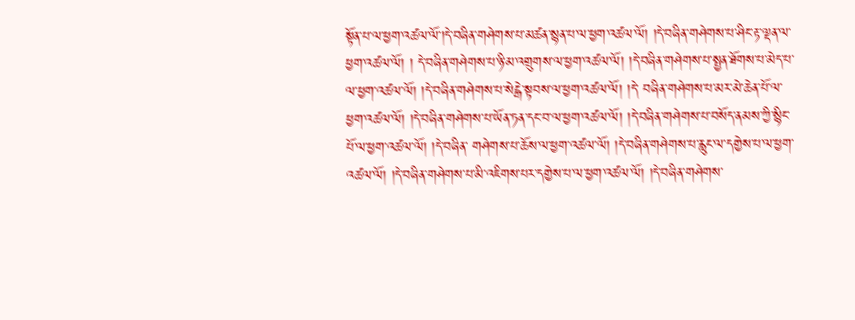སྟོན་པ་ལ་ཕྱག་འཚལ་ལོ་།དེ་བཞིན་གཤེགས་པ་མཚན་སྙན་པ་ལ་ཕྱག་འཚལ་ལོ། །དེ་བཞིན་གཤེགས་པ་ཤིང་རྟ་ལྡན་ལ་ཕྱག་འཚལ་ལོ། ། དེ་བཞིན་གཤེགས་པ་ཉི་མ་འགྲུགས་ལ་ཕྱག་འཚལ་ལོ། །དེ་བཞིན་གཤེགས་པ་སྤྱན་ཐོགས་པ་མེད་པ་ལ་ཕྱག་འཚལ་ལོ། །དེ་བཞིན་གཤེགས་པ་སེངྒེ་སྟབས་ལ་ཕྱག་འཚལ་ལོ། །དེ་ བཞིན་གཤེགས་པ་མར་མེ་ཆེན་པོ་ལ་ཕྱག་འཚལ་ལོ། །དེ་བཞིན་གཤེགས་པ་ཡོན་ཏན་དང་བ་ལ་ཕྱག་འཚལ་ལོ། །དེ་བཞིན་གཤེགས་པ་བསོད་ནམས་ཀྱི་སྙིང་པོ་ལ་ཕྱག་འཚལ་ལོ། །དེ་བཞིན་ གཤེགས་པ་ཆོས་ལ་ཕྱག་འཚལ་ལོ། །དེ་བཞིན་གཤེགས་པ་རླུང་ལ་དགྱེས་པ་ལ་ཕྱག་འཚལ་ལོ། །དེ་བཞིན་གཤེགས་པ་མི་འཇིགས་པར་དགྱེས་པ་ལ་ཕྱག་འཚལ་ལོ། །དེ་བཞིན་གཤེགས་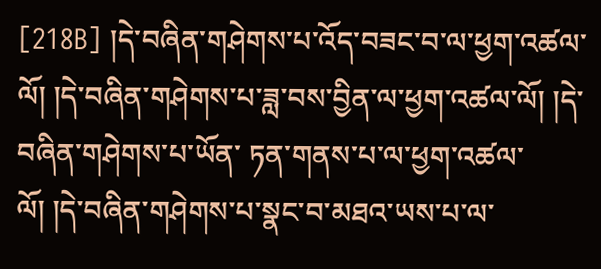[218B] །དེ་བཞིན་གཤེགས་པ་འོད་བཟང་བ་ལ་ཕྱག་འཚལ་ལོ། །དེ་བཞིན་གཤེགས་པ་ཟླ་བས་བྱིན་ལ་ཕྱག་འཚལ་ལོ། །དེ་བཞིན་གཤེགས་པ་ཡོན་ ཏན་གནས་པ་ལ་ཕྱག་འཚལ་ལོ། །དེ་བཞིན་གཤེགས་པ་སྣང་བ་མཐའ་ཡས་པ་ལ་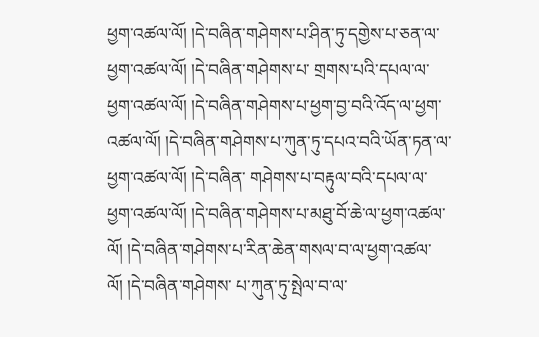ཕྱག་འཚལ་ལོ། །དེ་བཞིན་གཤེགས་པ་ཤིན་ཏུ་དགྱེས་པ་ཅན་ལ་ཕྱག་འཚལ་ལོ། །དེ་བཞིན་གཤེགས་པ་ གྲགས་པའི་དཔལ་ལ་ཕྱག་འཚལ་ལོ། །དེ་བཞིན་གཤེགས་པ་ཕྱག་བྱ་བའི་འོད་ལ་ཕྱག་འཚལ་ལོ། །དེ་བཞིན་གཤེགས་པ་ཀུན་ཏུ་དཔའ་བའི་ཡོན་ཏན་ལ་ཕྱག་འཚལ་ལོ། །དེ་བཞིན་ གཤེགས་པ་བརྟུལ་བའི་དཔལ་ལ་ཕྱག་འཚལ་ལོ། །དེ་བཞིན་གཤེགས་པ་མཐུ་བོ་ཆེ་ལ་ཕྱག་འཚལ་ལོ། །དེ་བཞིན་གཤེགས་པ་རིན་ཆེན་གསལ་བ་ལ་ཕྱག་འཚལ་ལོ། །དེ་བཞིན་གཤེགས་ པ་ཀུན་ཏུ་སྤེལ་བ་ལ་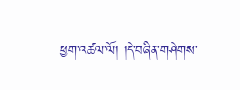ཕྱག་འཚལ་ལོ། །དེ་བཞིན་གཤེགས་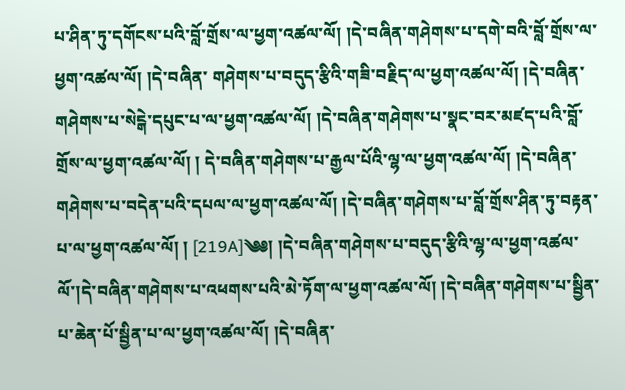པ་ཤིན་ཏུ་དགོངས་པའི་བློ་གྲོས་ལ་ཕྱག་འཚལ་ལོ། །དེ་བཞིན་གཤེགས་པ་དགེ་བའི་བློ་གྲོས་ལ་ཕྱག་འཚལ་ལོ། །དེ་བཞིན་ གཤེགས་པ་བདུད་རྩིའི་གཟི་བརྗིད་ལ་ཕྱག་འཚལ་ལོ། །དེ་བཞིན་གཤེགས་པ་སེངྒེ་དཔུང་པ་ལ་ཕྱག་འཚལ་ལོ། །དེ་བཞིན་གཤེགས་པ་སྣང་བར་མཛད་པའི་བློ་གྲོས་ལ་ཕྱག་འཚལ་ལོ། ། དེ་བཞིན་གཤེགས་པ་རྒྱལ་པོའི་ལྷ་ལ་ཕྱག་འཚལ་ལོ། །དེ་བཞིན་གཤེགས་པ་བདེན་པའི་དཔལ་ལ་ཕྱག་འཚལ་ལོ། །དེ་བཞིན་གཤེགས་པ་བློ་གྲོས་ཤིན་ཏུ་བརྟན་པ་ལ་ཕྱག་འཚལ་ལོ། ། [219A]༄༅། །དེ་བཞིན་གཤེགས་པ་བདུད་རྩིའི་ལྷ་ལ་ཕྱག་འཚལ་ལོ་།དེ་བཞིན་གཤེགས་པ་འཕགས་པའི་མེ་ཏོག་ལ་ཕྱག་འཚལ་ལོ། །དེ་བཞིན་གཤེགས་པ་སྦྱིན་ པ་ཆེན་པོ་སྦྱིན་པ་ལ་ཕྱག་འཚལ་ལོ། །དེ་བཞིན་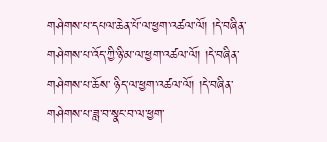གཤེགས་པ་དཔལ་ཆེན་པོ་ལ་ཕྱག་འཚལ་ལོ། །དེ་བཞིན་གཤེགས་པ་འོད་ཀྱི་ཉི་མ་ལ་ཕྱག་འཚལ་ལོ། །དེ་བཞིན་གཤེགས་པ་ཆོས་ ཉིད་ལ་ཕྱག་འཚལ་ལོ། །དེ་བཞིན་གཤེགས་པ་ཟླ་བ་སྣང་བ་ལ་ཕྱག་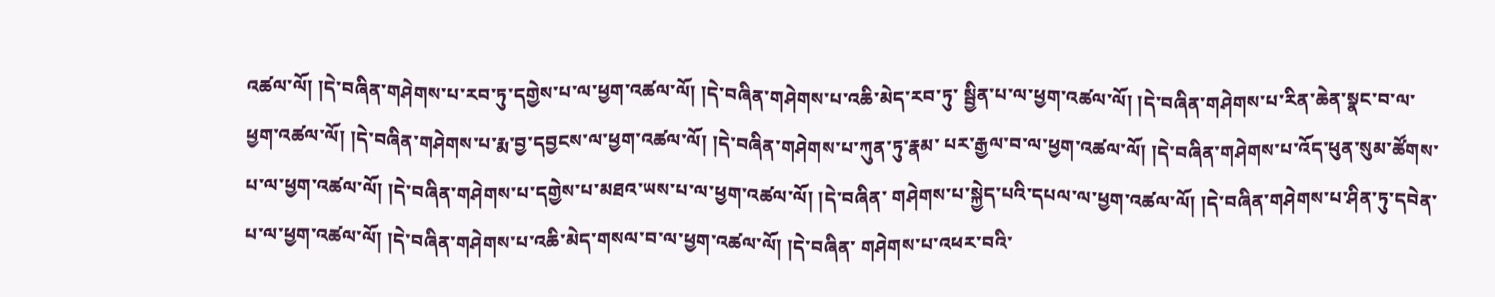འཚལ་ལོ། །དེ་བཞིན་གཤེགས་པ་རབ་ཏུ་དགྱེས་པ་ལ་ཕྱག་འཚལ་ལོ། །དེ་བཞིན་གཤེགས་པ་འཆི་མེད་རབ་ཏུ་ སྦྱིན་པ་ལ་ཕྱག་འཚལ་ལོ། །དེ་བཞིན་གཤེགས་པ་རིན་ཆེན་སྣང་བ་ལ་ཕྱག་འཚལ་ལོ། །དེ་བཞིན་གཤེགས་པ་རྨ་བྱ་དབྱངས་ལ་ཕྱག་འཚལ་ལོ། །དེ་བཞིན་གཤེགས་པ་ཀུན་ཏུ་རྣམ་ པར་རྒྱལ་བ་ལ་ཕྱག་འཚལ་ལོ། །དེ་བཞིན་གཤེགས་པ་འོད་ཕུན་སུམ་ཚོགས་པ་ལ་ཕྱག་འཚལ་ལོ། །དེ་བཞིན་གཤེགས་པ་དགྱེས་པ་མཐའ་ཡས་པ་ལ་ཕྱག་འཚལ་ལོ། །དེ་བཞིན་ གཤེགས་པ་སྐྱེད་པའི་དཔལ་ལ་ཕྱག་འཚལ་ལོ། །དེ་བཞིན་གཤེགས་པ་ཤིན་ཏུ་དབེན་པ་ལ་ཕྱག་འཚལ་ལོ། །དེ་བཞིན་གཤེགས་པ་འཆི་མེད་གསལ་བ་ལ་ཕྱག་འཚལ་ལོ། །དེ་བཞིན་ གཤེགས་པ་འཕར་བའི་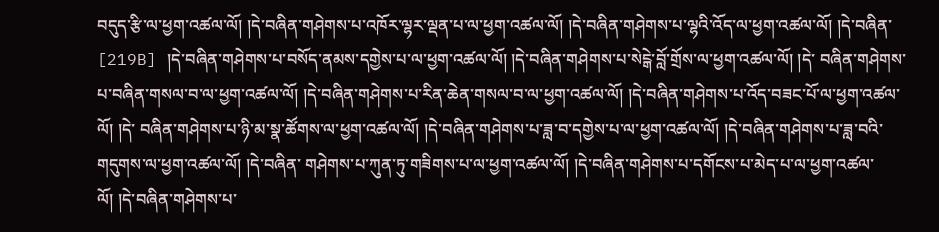བདུད་རྩི་ལ་ཕྱག་འཚལ་ལོ། །དེ་བཞིན་གཤེགས་པ་འཁོར་ལྷར་ལྡན་པ་ལ་ཕྱག་འཚལ་ལོ། །དེ་བཞིན་གཤེགས་པ་ལྷའི་འོད་ལ་ཕྱག་འཚལ་ལོ། །དེ་བཞིན་ [219B] །དེ་བཞིན་གཤེགས་པ་བསོད་ནམས་དགྱེས་པ་ལ་ཕྱག་འཚལ་ལོ། །དེ་བཞིན་གཤེགས་པ་སེངྒེ་བློ་གྲོས་ལ་ཕྱག་འཚལ་ལོ། །དེ་ བཞིན་གཤེགས་པ་བཞིན་གསལ་བ་ལ་ཕྱག་འཚལ་ལོ། །དེ་བཞིན་གཤེགས་པ་རིན་ཆེན་གསལ་བ་ལ་ཕྱག་འཚལ་ལོ། །དེ་བཞིན་གཤེགས་པ་འོད་བཟང་པོ་ལ་ཕྱག་འཚལ་ལོ། །དེ་ བཞིན་གཤེགས་པ་ཉི་མ་སྣ་ཚོགས་ལ་ཕྱག་འཚལ་ལོ། །དེ་བཞིན་གཤེགས་པ་ཟླ་བ་དགྱེས་པ་ལ་ཕྱག་འཚལ་ལོ། །དེ་བཞིན་གཤེགས་པ་ཟླ་བའི་གདུགས་ལ་ཕྱག་འཚལ་ལོ། །དེ་བཞིན་ གཤེགས་པ་ཀུན་ཏུ་གཟིགས་པ་ལ་ཕྱག་འཚལ་ལོ། །དེ་བཞིན་གཤེགས་པ་དགོངས་པ་མེད་པ་ལ་ཕྱག་འཚལ་ལོ། །དེ་བཞིན་གཤེགས་པ་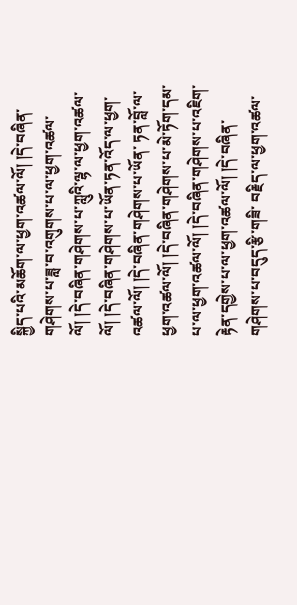སྐྱིད་པའི་མཆོག་ལ་ཕྱག་འཚལ་ལོ། །དེ་བཞིན་ གཤེགས་པ་ཟླ་བ་འགུགས་པ་ལ་ཕྱག་འཚལ་ལོ། །དེ་བཞིན་གཤེགས་པ་ཀླུའི་ལྷ་ལ་ཕྱག་འཚལ་ལོ། །དེ་བཞིན་གཤེགས་པ་ཡོན་ཏན་འོད་ལ་ཕྱག་འཚལ་ལོ། །དེ་བཞིན་གཤེགས་པ་ཡོན་ ཏན་བློ་ལ་ཕྱག་འཚལ་ལོ། །དེ་བཞིན་གཤེགས་པ་མེ་ཏོག་དམ་པ་ལ་ཕྱག་འཚལ་ལོ། །དེ་བཞིན་གཤེགས་པ་འཇིག་རྟེན་དགྱེས་པ་ལ་ཕྱག་འཚལ་ལོ། །དེ་བཞིན་གཤེགས་པ་བདུད་རྩི་གཟི་ བརྗིད་ལ་ཕྱག་འཚལ་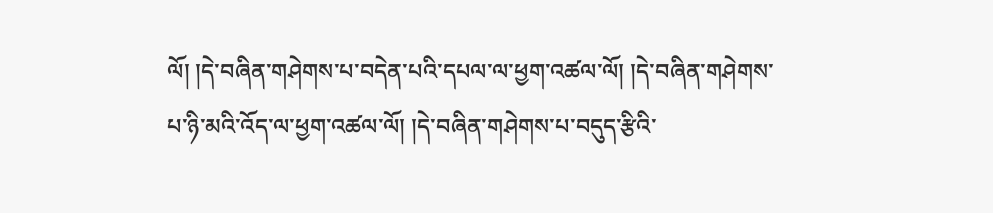ལོ། །དེ་བཞིན་གཤེགས་པ་བདེན་པའི་དཔལ་ལ་ཕྱག་འཚལ་ལོ། །དེ་བཞིན་གཤེགས་པ་ཉི་མའི་འོད་ལ་ཕྱག་འཚལ་ལོ། །དེ་བཞིན་གཤེགས་པ་བདུད་རྩིའི་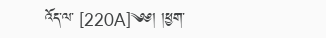འོད་ལ་ [220A]༄༅། །ཕྱག་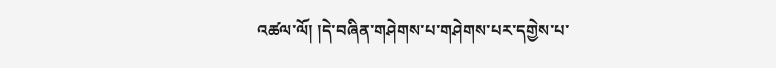འཚལ་ལོ། །དེ་བཞིན་གཤེགས་པ་གཤེགས་པར་དགྱེས་པ་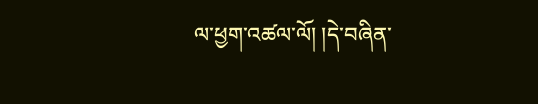ལ་ཕྱག་འཚལ་ལོ། །དེ་བཞིན་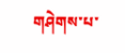གཤེགས་པ་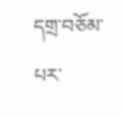དགྲ་བཅོམ་པར་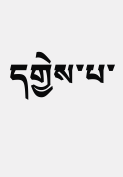དགྱེས་པ་